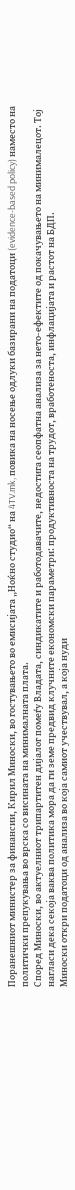Поранешниот министер за финансии, Кирил Миноски, во гостувањето во емисијата „Ноќно студио“ на 4TV.mk, повика на носење одлуки базирани на податоци (evidence-based policy) наместо на политички препукувања во врска со висината на минималната плата.
Според Миноски, во актуелниот трипартитен дијалог помеѓу Владата, синдикатите и работодавачите, недостига сеопфатна анализа за нето-ефектите од покачувањето на минималецот. Тој нагласи дека секоја ваква политика мора да ги земе предвид клучните економски параметри: продуктивноста на трудот, вработеноста, инфлацијата и растот на БДП.
Миноски откри податоци од анализа во која самиот учествувал, а која нуди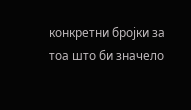конкретни бројки за тоа што би значело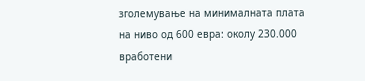зголемување на минималната плата на ниво од 600 евра: околу 230.000 вработени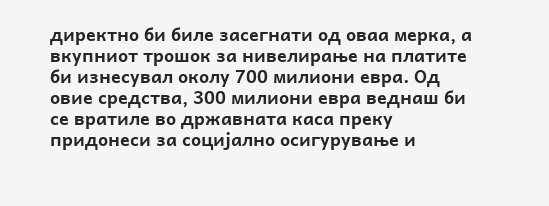директно би биле засегнати од оваа мерка, а вкупниот трошок за нивелирање на платите би изнесувал околу 700 милиони евра. Од овие средства, 300 милиони евра веднаш би се вратиле во државната каса преку придонеси за социјално осигурување и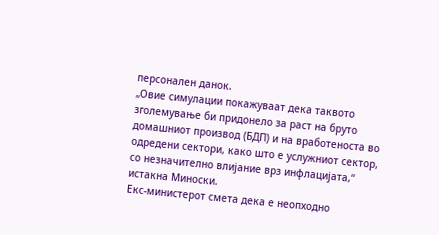персонален данок.
„Овие симулации покажуваат дека таквото зголемување би придонело за раст на бруто домашниот производ (БДП) и на вработеноста во одредени сектори, како што е услужниот сектор, со незначително влијание врз инфлацијата,“ истакна Миноски.
Екс-министерот смета дека е неопходно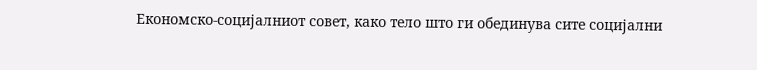Економско-социјалниот совет, како тело што ги обединува сите социјални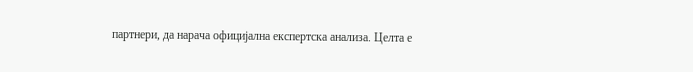партнери, да нарача официјална експертска анализа. Целта е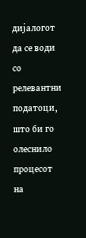дијалогот да се води со релевантни податоци, што би го олеснило процесот на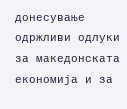донесување одржливи одлуки за македонската економија и за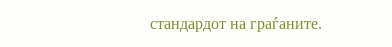стандардот на граѓаните.